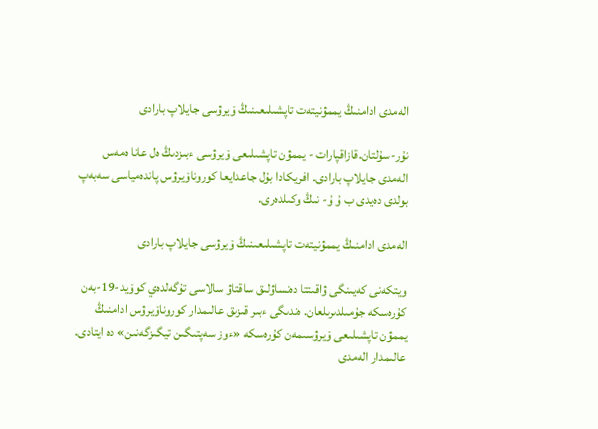الەمدى ادامنىڭ يممۋنيتەت تاپشىلىعىنىڭ ۆيرۋسى جايلاپ بارادى

نۇر-سۇلتان.قازاقپارات - يممۋن تاپشىلىعى ۆيرۋسى ءبىزدىڭ ەل عانا ەمەس الەمدى جايلاپ بارادى. افريكادا بۇل جاعدايعا كوروناۆيرۋس پاندەمياسى سەبەپ بولدى دەيدى ب ۇ ۇ- نىڭ وكىلدەرى.

الەمدى ادامنىڭ يممۋنيتەت تاپشىلىعىنىڭ ۆيرۋسى جايلاپ بارادى

ويتكەنى كەيىنگى ۋاقىتتا دەنساۋلىق ساقتاۋ سالاسى تۇگەلدەي كوۆيد-19-بەن كۇرەسكە جۇمىلدىرىلعان. ەندىگى ءبىر قىزىق عالىمدار كوروناۆيرۋس ادامنىڭ يممۋن تاپشىلىعى ۆيرۋسىمەن كۇرەسكە «ءوز سەپتىگىن تيگىزگەنىن» دە ايتادى. عالىمدار الەمدى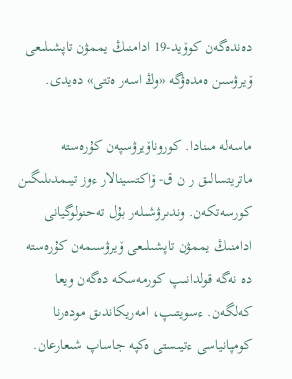دەندەگەن كوۆيد-19 ادامنىڭ يممۋن تاپشىلىعى ۆيرۋسىن ەمدەۋگە «وڭ اسەر ەتتى» دەيدى.

ماسەلە مىنادا. كوروناۆيرۋسپەن كۇرەستە ماتريتسالىق ر ن ق- ۆاكتسينالار ءوز تيىمدىلىگىن كورسەتكەن. وندىرۋشىلەر بۇل تەحنولوگيانى ادامنىڭ يممۋن تاپشىلىعى ۆيرۋسىمەن كۇرەستە دە نەگە قولدانىپ كورمەسكە دەگەن ويعا كەلگەن. ءسويتىپ، امەريكاندىق مودەرنا كومپانياسى ءتيىستى ەكپە جاساپ شىعارعان.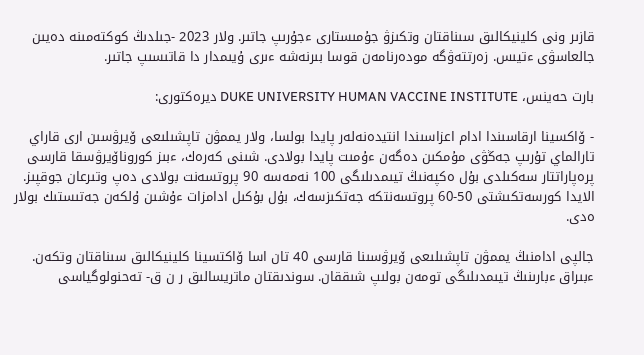قازىر ونى كلينيكالىق سىناقتان وتكىزۋ جۇمىستارى ءجۇرىپ جاتىر. ولار 2023 -جىلدىڭ كوكتەمىنە دەيىن جالعاسۋى ءتيىس. زەرتتەۋگە مودەرنامەن قوسا بىرنەشە ءىرى ۇيىمدار دا قاتىسىپ جاتىر.

بارت حەينس، DUKE UNIVERSITY HUMAN VACCINE INSTITUTE ديرەكتورى:

- ۆاكسينا ارقاسىندا ادام اعزاسىندا انتيدەنەلەر پايدا بولسا، ولار يممۋن تاپشىلىعى ۆيرۋسىن ارى قاراي تارالماي تۇرىپ جەڭۋى مۇمكىن دەگەن ءۇمىت پايدا بولادى. شىنى كەرەك، ءبىز كوروناۆيرۋسقا قارسى پرەپاراتتار سەكىلدى بۇل ەكپەنىڭ تيىمدىلىگى 100 نەمەسە 90 پروتسەنت بولادى دەپ وتىرعان جوقپىز. الايدا كورسەتكىشتى 50-60 پروتسەنتكە جەتكىزسەك، بۇل بۇكىل ادامزات ءۇشىن ۇلكەن جەتىستىك بولار ەدى.

جالپى ادامنىڭ يممۋن تاپشىلىعى ۆيرۋسىنا قارسى 40 تان اسا ۆاكتسينا كلينيكالىق سىناقتان وتكەن. ءبىراق ءبارىنىڭ تيىمدىلىگى تومەن بولىپ شىققان. سوندىقتان ماتريسالىق ر ن ق- تەحنولوگياسى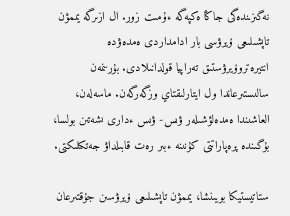نەگىزىندەگى جاڭا ەكپەگە ءۇمىت زور. ال ازىرگە يممۋن تاپشىلىعى ۆيرۋسى بار ادامداردى ەمدەۋدە انتيرەتروۆيرۋستىق تەراپيا قولدانىلادى. بۇرىنمەن سالىستىرعاندا ول ايتارلىقتاي وزگەرگەن. ماسەلەن، العاشىندا ەمدەلۋشىلەر ۋىس- ۋىس ءدارى ىشەتىن بولسا، بۇگىندە پرەپاراتتى كۇنىنە ءبىر رەت قابىلداۋ جەتكىلىكتى.

ستاتيستيكا بويىنشا، يممۋن تاپشىلىعى ۆيرۋسىن جۇقتىرعان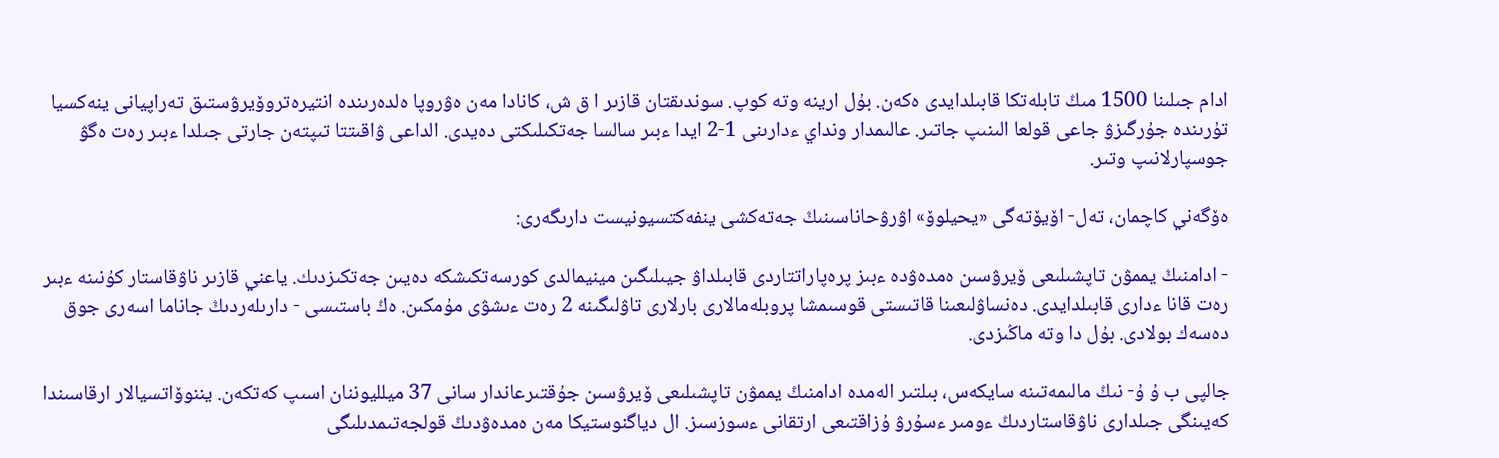ادام جىلىنا 1500 مىڭ تابلەتكا قابىلدايدى ەكەن. بۇل ارينە وتە كوپ. سوندىقتان قازىر ا ق ش، كانادا مەن ەۋروپا ەلدەرىندە انتيرەتروۆيرۋستىق تەراپيانى ينەكسيا تۇرىندە جۇرگىزۋ جاعى قولعا الىنىپ جاتىر. عالىمدار ونداي ءدارىنى 1-2 ايدا ءبىر سالسا جەتكىلىكتى دەيدى. الداعى ۋاقىتتا تىپتەن جارتى جىلدا ءبىر رەت ەگۋ جوسپارلانىپ وتىر.

ەۆگەني كاچمان، تەل- اۆيۆتەگى «يحيلوۆ» اۋرۋحاناسىنىڭ جەتەكشى ينفەكتسيونيست دارىگەرى:

- ادامنىڭ يممۋن تاپشىلىعى ۆيرۋسىن ەمدەۋدە ءبىز پرەپاراتتاردى قابىلداۋ جيىلىگىن مينيمالدى كورسەتكىشكە دەيىن جەتكىزدىك. ياعني قازىر ناۋقاستار كۇنىنە ءبىر رەت قانا ءدارى قابىلدايدى. دەنساۋلىعىنا قاتىستى قوسىمشا پروبلەمالارى بارلارى تاۋلىگىنە 2 رەت ءىشۋى مۇمكىن. ەڭ باستىسى - دارىلەردىڭ جاناما اسەرى جوق دەسەك بولادى. بۇل دا وتە ماڭىزدى.

جالپى ب ۇ ۇ- نىڭ مالىمەتىنە سايكەس، بىلتىر الەمدە ادامنىڭ يممۋن تاپشىلىعى ۆيرۋسىن جۇقتىرعاندار سانى 37 ميلليوننان اسىپ كەتكەن. يننوۆاتسيالار ارقاسىندا كەيىنگى جىلدارى ناۋقاستاردىڭ ءومىر ءسۇرۋ ۇزاقتىعى ارتقانى ءسوزسىز. ال دياگنوستيكا مەن ەمدەۋدىڭ قولجەتىمدىلىگى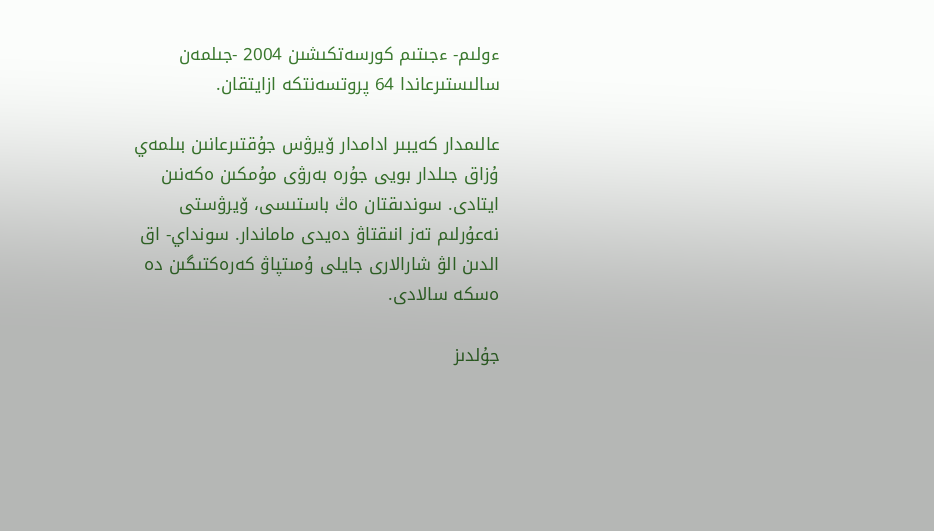ءولىم- ءجىتىم كورسەتكىشىن 2004 -جىلمەن سالىستىرعاندا 64 پروتسەنتكە ازايتقان.

عالىمدار كەيبىر ادامدار ۆيرۋس جۇقتىرعانىن بىلمەي ۇزاق جىلدار بويى جۇرە بەرۋى مۇمكىن ەكەنىن ايتادى. سوندىقتان ەڭ باستىسى، ۆيرۋستى نەعۇرلىم تەز انىقتاۋ دەيدى ماماندار. سونداي- اق الدىن الۋ شارالارى جايلى ۇمىتپاۋ كەرەكتىگىن دە ەسكە سالادى.

جۇلدىز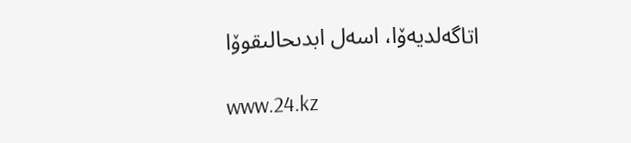اتاگەلديەۆا، اسەل ابدىحالىقوۆا

www.24.kz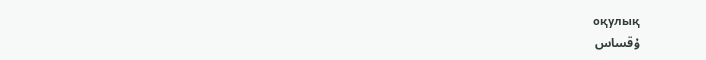оқулық
ۇقساس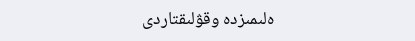ەلىمىزدە وقۋلىقتاردى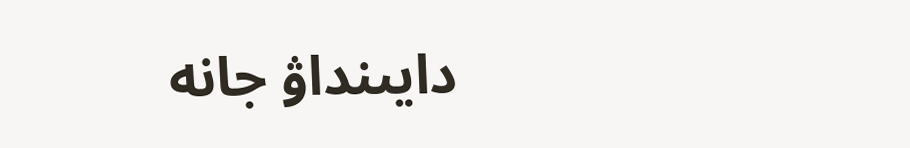دايىنداۋ جانە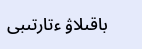باقىلاۋ ءتارتىبى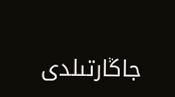جاڭارتىلدى